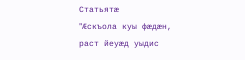Статьятæ
"Æскъола куы фæдæн, раст йеуæд уыдис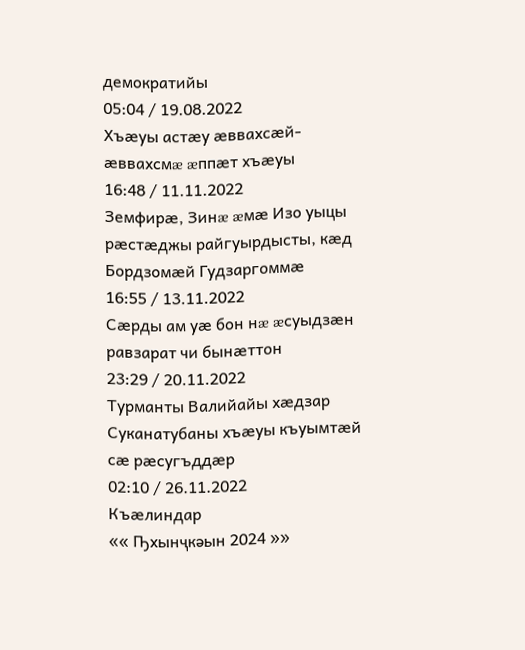демократийы
05:04 / 19.08.2022
Хъæуы астæу æввахсæй-æввахсмæ æппæт хъæуы
16:48 / 11.11.2022
Земфирæ, Зинæ æмæ Изо уыцы рæстæджы райгуырдысты, кæд Бордзомæй Гудзаргоммæ
16:55 / 13.11.2022
Сæрды ам уæ бон нæ æсуыдзæн равзарат чи бынæттон
23:29 / 20.11.2022
Турманты Валийайы хæдзар Суканатубаны хъæуы къуымтæй сæ рæсугъддæр
02:10 / 26.11.2022
Къæлиндар
«« Ҧхынҷкәын 2024 »»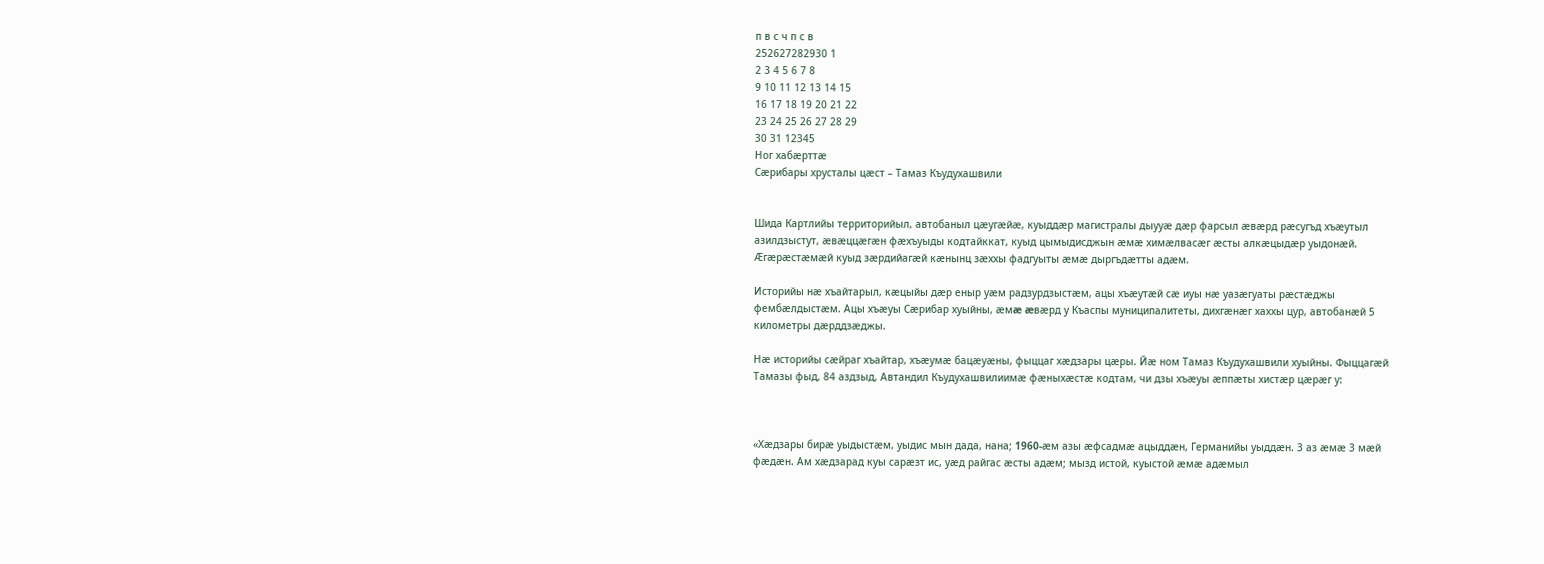п в с ч п с в
252627282930 1
2 3 4 5 6 7 8
9 10 11 12 13 14 15
16 17 18 19 20 21 22
23 24 25 26 27 28 29
30 31 12345
Ног хабæрттæ
Сæрибары хрусталы цæст – Тамаз Къудухашвили


Шида Картлийы территорийыл, автобаныл цæугæйæ, куыддæр магистралы дыууæ дæр фарсыл æвæрд рæсугъд хъæутыл азилдзыстут, æвæццæгæн фæхъуыды кодтайккат, куыд цымыдисджын æмæ химæлвасæг æсты алкæцыдæр уыдонæй. Æгæрæстæмæй куыд зæрдийагæй кæнынц зæххы фадгуыты æмæ дыргъдæтты адæм.

Историйы нæ хъайтарыл, кæцыйы дæр еныр уæм радзурдзыстæм, ацы хъæутæй сæ иуы нæ уазæгуаты рæстæджы фембæлдыстæм. Ацы хъæуы Сæрибар хуыйны, æмæ æвæрд у Къаспы муниципалитеты, дихгæнæг хаххы цур, автобанæй 5 километры дæрддзæджы.

Нæ историйы сæйраг хъайтар, хъæумæ бацæуæны, фыццаг хæдзары цæры. Йæ ном Тамаз Къудухашвили хуыйны. Фыццагæй Тамазы фыд, 84 аздзыд, Автандил Къудухашвилиимæ фæныхæстæ кодтам, чи дзы хъæуы æппæты хистæр цæрæг у:



«Хæдзары бирæ уыдыстæм, уыдис мын дада, нана; 1960-æм азы æфсадмæ ацыддæн, Германийы уыддæн. 3 аз æмæ 3 мæй фæдæн. Ам хæдзарад куы сарæзт ис, уæд райгас æсты адæм; мызд истой, куыстой æмæ адæмыл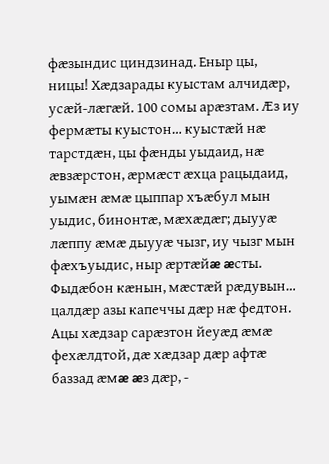фæзындис циндзинад. Еныр цы, ницы! Хæдзарады куыстам алчидæр, усæй-лæгæй. 100 сомы арæзтам. Æз иу фермæты куыстон… куыстæй нæ тарстдæн, цы фæнды уыдаид, нæ æвзæрстон, æрмæст æхца рацыдаид, уымæн æмæ цыппар хъæбул мын уыдис, бинонтæ, мæхæдæг; дыууæ лæппу æмæ дыууæ чызг, иу чызг мын фæхъуыдис, ныр æртæйæ æсты. Фыдæбон кæнын, мæстæй рæдувын… цалдæр азы капеччы дæр нæ федтон. Ацы хæдзар сарæзтон йеуæд æмæ фехæлдтой, дæ хæдзар дæр афтæ баззад æмæ æз дæр, -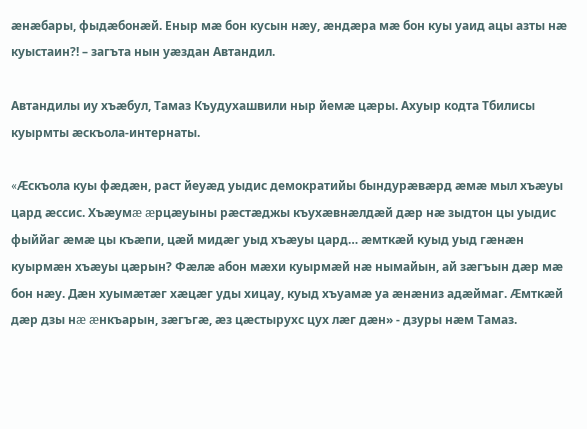æнæбары, фыдæбонæй. Еныр мæ бон кусын нæу, æндæра мæ бон куы уаид ацы азты нæ куыстаин?! – загъта нын уæздан Автандил.

Автандилы иу хъæбул, Тамаз Къудухашвили ныр йемæ цæры. Ахуыр кодта Тбилисы куырмты æскъола-интернаты.

«Æскъола куы фæдæн, раст йеуæд уыдис демократийы бындурæвæрд æмæ мыл хъæуы цард æссис. Хъæумæ æрцæуыны рæстæджы къухæвнæлдæй дæр нæ зыдтон цы уыдис фыййаг æмæ цы къæпи, цæй мидæг уыд хъæуы цард… æмткæй куыд уыд гæнæн куырмæн хъæуы цæрын? Фæлæ абон мæхи куырмæй нæ нымайын, ай зæгъын дæр мæ бон нæу. Дæн хуымæтæг хæцæг уды хицау, куыд хъуамæ уа æнæниз адæймаг. Æмткæй дæр дзы нæ æнкъарын, зæгъгæ, æз цæстырухс цух лæг дæн» - дзуры нæм Тамаз.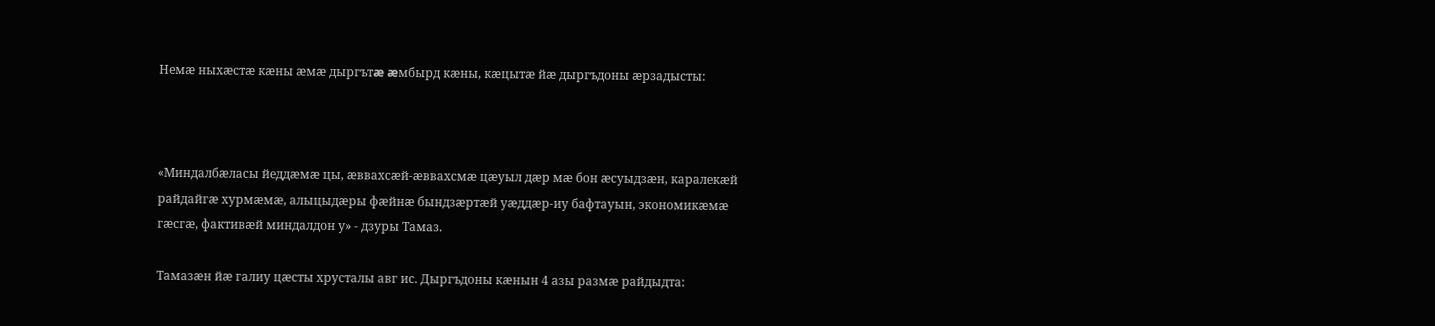Немæ ныхæстæ кæны æмæ дыргътæ æмбырд кæны, кæцытæ йæ дыргъдоны æрзадысты:



«Миндалбæласы йеддæмæ цы, æввахсæй-æввахсмæ цæуыл дæр мæ бон æсуыдзæн, каралекæй райдайгæ хурмæмæ, алыцыдæры фæйнæ бындзæртæй уæддæр-иу бафтауын, экономикæмæ гæсгæ, фактивæй миндалдон у» - дзуры Тамаз.

Тамазæн йæ галиу цæсты хрусталы авг ис. Дыргъдоны кæнын 4 азы размæ райдыдта: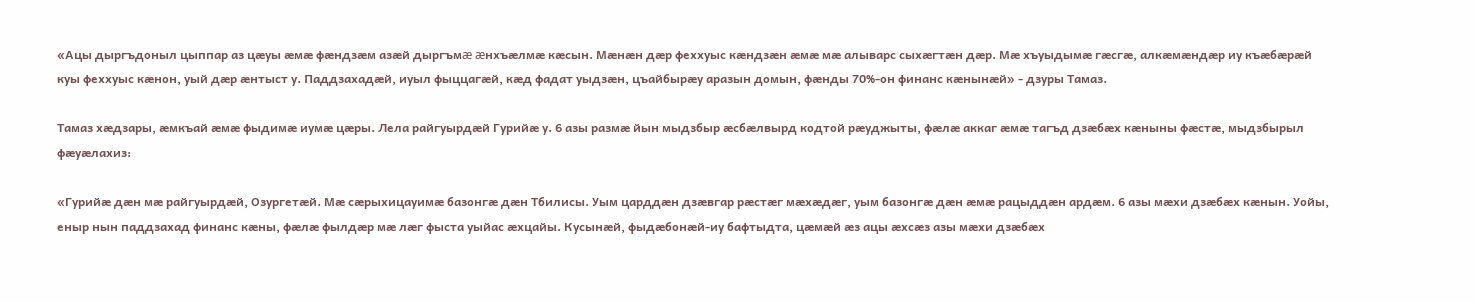«Ацы дыргъдоныл цыппар аз цæуы æмæ фæндзæм азæй дыргъмæ æнхъæлмæ кæсын. Мæнæн дæр феххуыс кæндзæн æмæ мæ алыварс сыхæгтæн дæр. Мæ хъуыдымæ гæсгæ, алкæмæндæр иу къæбæрæй куы феххуыс кæнон, уый дæр æнтыст у. Паддзахадæй, иуыл фыццагæй, кæд фадат уыдзæн, цъайбырæу аразын домын, фæнды 70%-он финанс кæнынæй» - дзуры Тамаз.

Тамаз хæдзары, æмкъай æмæ фыдимæ иумæ цæры. Лела райгуырдæй Гурийæ у. 6 азы размæ йын мыдзбыр æсбæлвырд кодтой рæуджыты, фæлæ аккаг æмæ тагъд дзæбæх кæныны фæстæ, мыдзбырыл фæуæлахиз:

«Гурийæ дæн мæ райгуырдæй, Озургетæй. Мæ сæрыхицауимæ базонгæ дæн Тбилисы. Уым царддæн дзæвгар рæстæг мæхæдæг, уым базонгæ дæн æмæ рацыддæн ардæм. 6 азы мæхи дзæбæх кæнын. Уойы, еныр нын паддзахад финанс кæны, фæлæ фылдæр мæ лæг фыста уыйас æхцайы. Кусынæй, фыдæбонæй-иу бафтыдта, цæмæй æз ацы æхсæз азы мæхи дзæбæх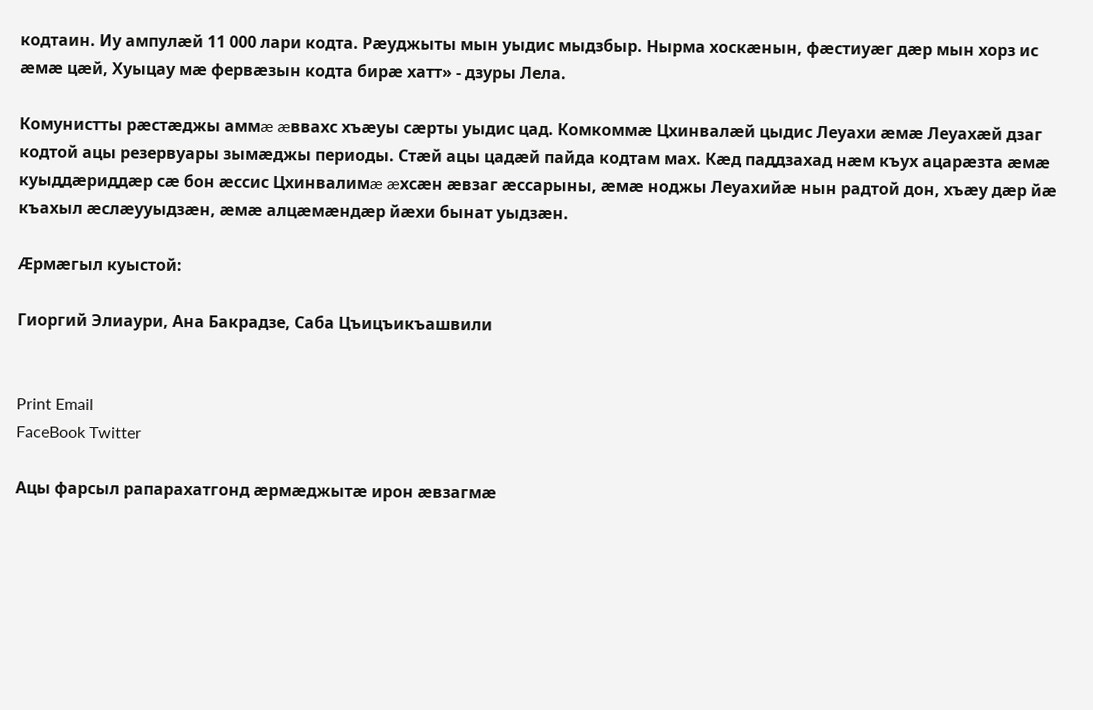кодтаин. Иу ампулæй 11 000 лари кодта. Рæуджыты мын уыдис мыдзбыр. Нырма хоскæнын, фæстиуæг дæр мын хорз ис æмæ цæй, Хуыцау мæ фервæзын кодта бирæ хатт» - дзуры Лела.

Комунистты рæстæджы аммæ æввахс хъæуы сæрты уыдис цад. Комкоммæ Цхинвалæй цыдис Леуахи æмæ Леуахæй дзаг кодтой ацы резервуары зымæджы периоды. Стæй ацы цадæй пайда кодтам мах. Кæд паддзахад нæм къух ацарæзта æмæ куыддæриддæр сæ бон æссис Цхинвалимæ æхсæн æвзаг æссарыны, æмæ ноджы Леуахийæ нын радтой дон, хъæу дæр йæ къахыл æслæууыдзæн, æмæ алцæмæндæр йæхи бынат уыдзæн.

Æрмæгыл куыстой:

Гиоргий Элиаури, Ана Бакрадзе, Саба Цъицъикъашвили


Print Email
FaceBook Twitter

Ацы фарсыл рапарахатгонд æрмæджытæ ирон æвзагмæ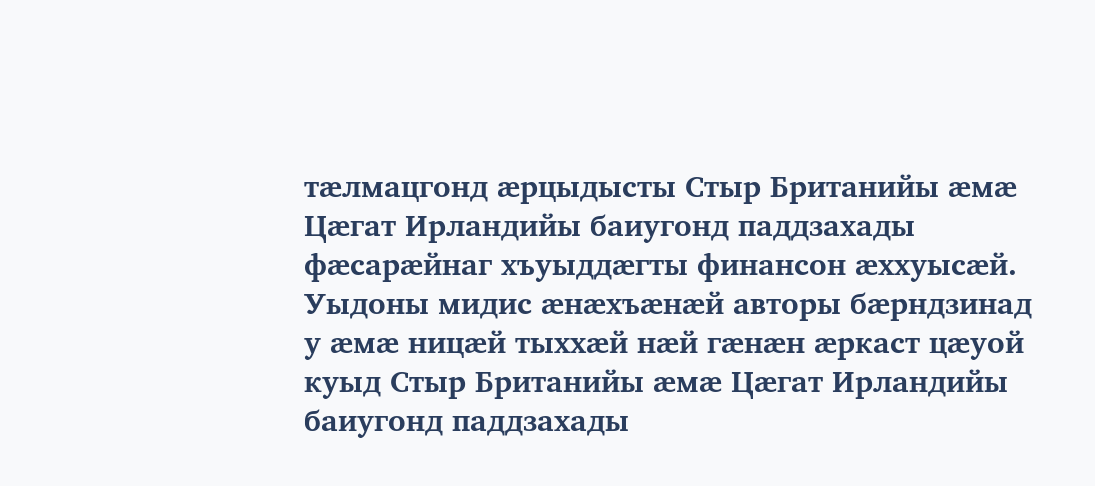тæлмацгонд æрцыдысты Стыр Британийы æмæ Цæгат Ирландийы баиугонд паддзахады фæсарæйнаг хъуыддæгты финансон æххуысæй. Уыдоны мидис æнæхъæнæй авторы бæрндзинад у æмæ ницæй тыххæй нæй гæнæн æркаст цæуой куыд Стыр Британийы æмæ Цæгат Ирландийы баиугонд паддзахады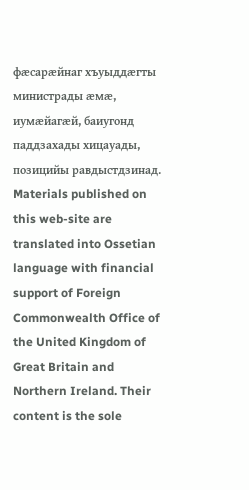фæсарæйнаг хъуыддæгты министрады æмæ, иумæйагæй, баиугонд паддзахады хицауады, позицийы равдыстдзинад.
Materials published on this web-site are translated into Ossetian language with financial support of Foreign Commonwealth Office of the United Kingdom of Great Britain and Northern Ireland. Their content is the sole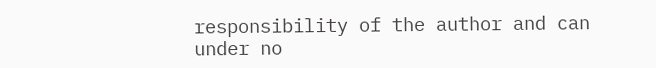responsibility of the author and can under no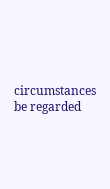circumstances be regarded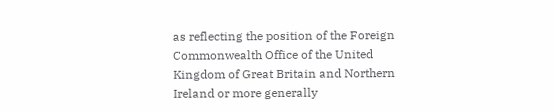as reflecting the position of the Foreign Commonwealth Office of the United Kingdom of Great Britain and Northern Ireland or more generally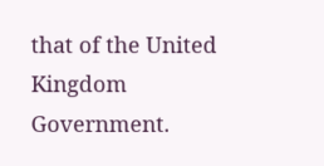that of the United Kingdom Government.